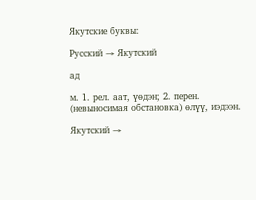Якутские буквы:

Русский → Якутский

ад

м. 1. рел. аат, үөдэн; 2. перен. (невыносимая обстановка) өлүү, иэдээн.

Якутский →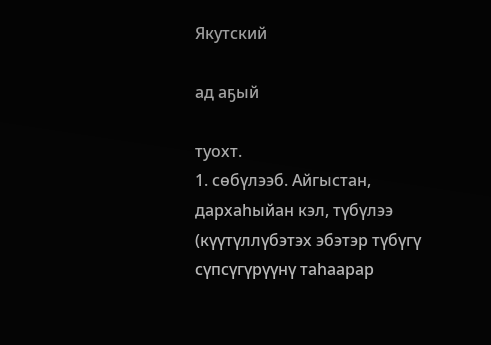Якутский

ад аҕый

туохт.
1. сөбүлээб. Айгыстан, дархаһыйан кэл, түбүлээ (күүтүллүбэтэх эбэтэр түбүгү сүпсүгүрүүнү таһаарар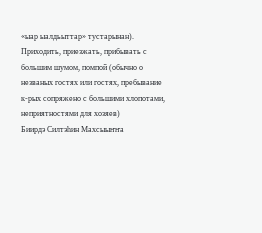«ыар ыалдьыттар» тустарынан). Приходить, приезжать, прибывать с большим шумом, помпой (обычно о незваных гостях или гостях, пребывание к-рых сопряжено с большими хлопотами, неприятностями для хозяев)
Биирдэ Силтэһин Махсыыҥҥа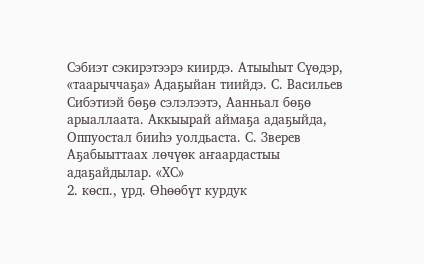Сэбиэт сэкирэтээрэ киирдэ. Атыыһыт Сүөдэр, «таарыччаҕа» Адаҕыйан тиийдэ. С. Васильев
Сибэтиэй бөҕө сэлэлээтэ, Аанньал бөҕө арыаллаата. Аккыырай аймаҕа адаҕыйда, Оппуостал бииһэ уолдьаста. С. Зверев
Аҕабыыттаах лөчүөк аҥаардастыы адаҕайдылар. «ХС»
2. көсп., үрд. Өһөөбүт курдук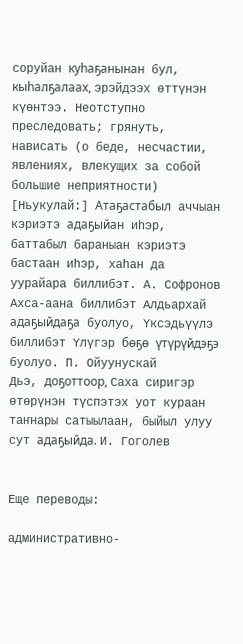соруйан куһаҕанынан бул, кыһалҕалаах, эрэйдээх өттүнэн күөнтээ. Неотступно преследовать; грянуть, нависать (о беде, несчастии, явлениях, влекущих за собой большие неприятности)
[Ньукулай:] Атаҕастабыл аччыан кэриэтэ адаҕыйан иһэр, баттабыл бараныан кэриэтэ бастаан иһэр, хаһан да уурайара биллибэт. А. Софронов
Ахса-аана биллибэт Алдьархай адаҕыйдаҕа буолуо, Үксэдьүүлэ биллибэт Үлүгэр бөҕө үтүрүйдэҕэ буолуо. П. Ойуунускай
Дьэ, доҕоттоор, Саха сиригэр өтөрүнэн түспэтэх уот кураан таҥнары сатыылаан, быйыл улуу сут адаҕыйда. И. Гоголев


Еще переводы:

административно-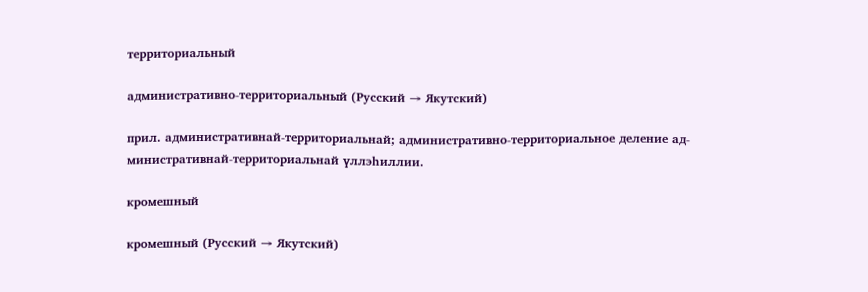территориальный

административно-территориальный (Русский → Якутский)

прил. административнай-территориальнай; административно-территориальное деление ад-министративнай-территориальнай үллэһиллии.

кромешный

кромешный (Русский → Якутский)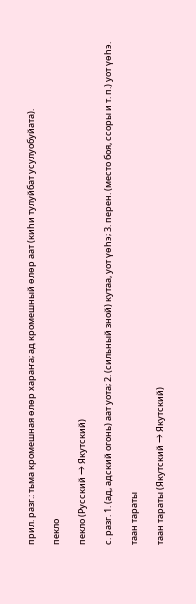прил. разг.: тьма кромешная өлөр хараҥа; ад кромешный өлөр аат (киһи тулуйбат усулуобуйата).

пекло

пекло (Русский → Якутский)

с. разг. 1. (ад, адский огонь) аат уота; 2. (сильный зной) кутаа, уот үөһэ; 3. перен. (место боя, ссоры и т. п.) уот үөһэ.

таан тараты

таан тараты (Якутский → Якутский)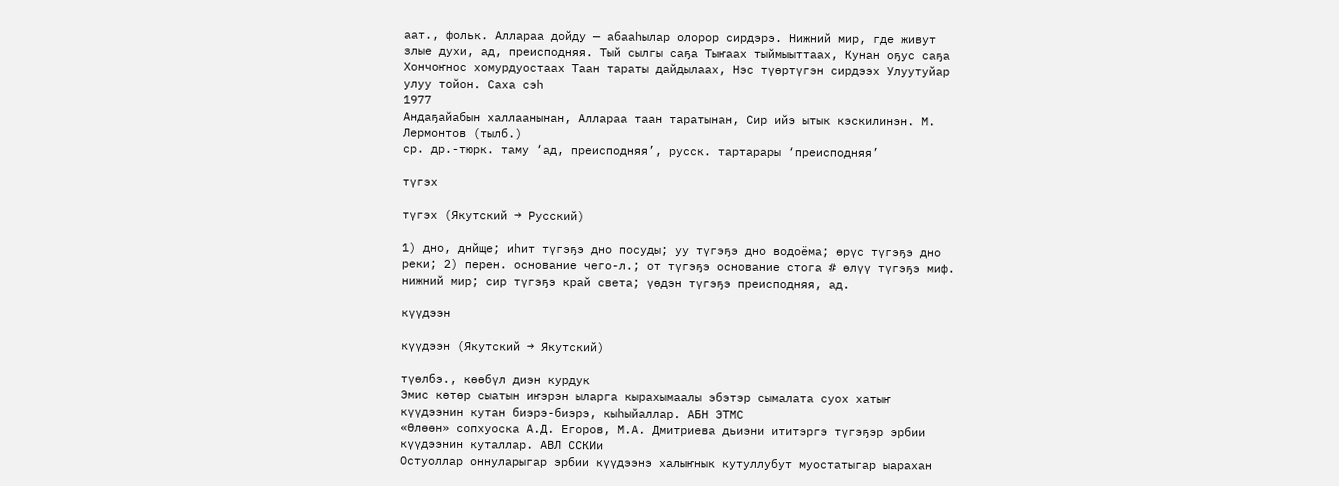аат., фольк. Аллараа дойду — абааһылар олорор сирдэрэ. Нижний мир, где живут злые духи, ад, преисподняя. Тый сылгы саҕа Тыҥаах тыймыыттаах, Кунан оҕус саҕа Хончоҥнос хомурдуостаах Таан тараты дайдылаах, Нэс түөртүгэн сирдээх Улуутуйар улуу тойон. Саха сэһ
1977
Андаҕайабын халлаанынан, Аллараа таан таратынан, Сир ийэ ытык кэскилинэн. М. Лермонтов (тылб.)
ср. др.-тюрк. таму ‘ад, преисподняя’, русск. тартарары ‘преисподняя’

түгэх

түгэх (Якутский → Русский)

1) дно, днйще; иһит түгэҕэ дно посуды; уу түгэҕэ дно водоёма; өрүс түгэҕэ дно реки; 2) перен. основание чего-л.; от түгэҕэ основание стога # өлүү түгэҕэ миф. нижний мир; сир түгэҕэ край света; үөдэн түгэҕэ преисподняя, ад.

күүдээн

күүдээн (Якутский → Якутский)

түөлбэ., көөбүл диэн курдук
Эмис көтөр сыатын иҥэрэн ыларга кырахымаалы эбэтэр сымалата суох хатыҥ күүдээнин кутан биэрэ-биэрэ, кыһыйаллар. АБН ЭТМС
«Өлөөн» сопхуоска А.Д. Егоров, М.А. Дмитриева дьиэни ититэргэ түгэҕэр эрбии күүдээнин куталлар. АВЛ ССКИи
Остуоллар оннуларыгар эрбии күүдээнэ халыҥнык кутуллубут муостатыгар ыарахан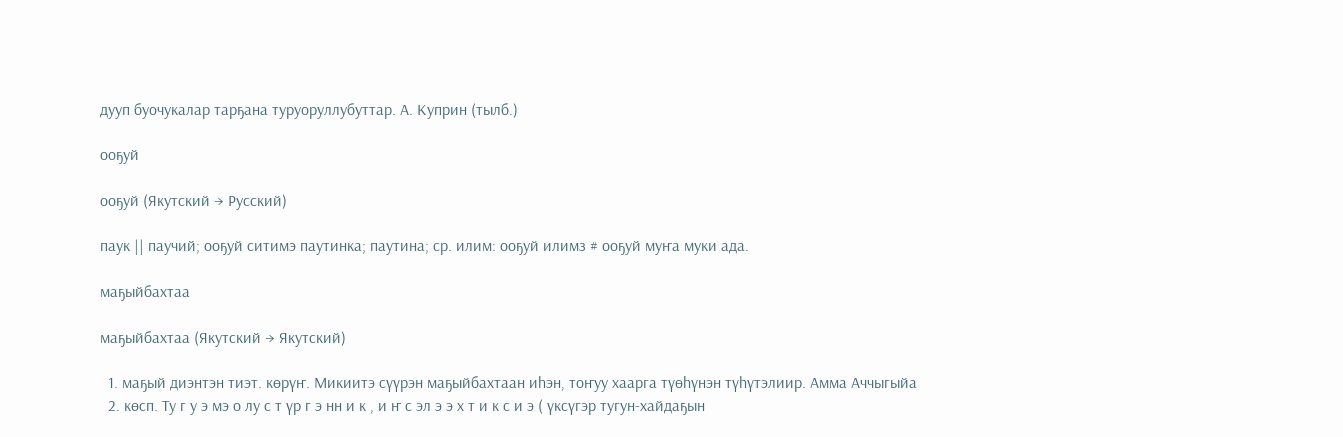дууп буочукалар тарҕана туруоруллубуттар. А. Куприн (тылб.)

ооҕуй

ооҕуй (Якутский → Русский)

паук || паучий; ооҕуй ситимэ паутинка; паутина; ср. илим: ооҕуй илимз # ооҕуй муҥа муки ада.

маҕыйбахтаа

маҕыйбахтаа (Якутский → Якутский)

  1. маҕый диэнтэн тиэт. көрүҥ. Микиитэ сүүрэн маҕыйбахтаан иһэн, тоҥуу хаарга түөһүнэн түһүтэлиир. Амма Аччыгыйа
  2. көсп. Ту г у э мэ о лу с т үр г э нн и к , и ҥ с эл э э х т и к с и э ( үксүгэр тугун-хайдаҕын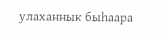улаханнык быһаара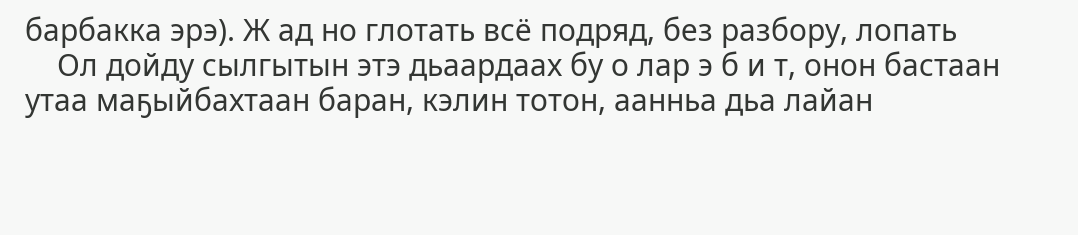барбакка эрэ). Ж ад но глотать всё подряд, без разбору, лопать
    Ол дойду сылгытын этэ дьаардаах бу о лар э б и т, онон бастаан утаа маҕыйбахтаан баран, кэлин тотон, аанньа дьа лайан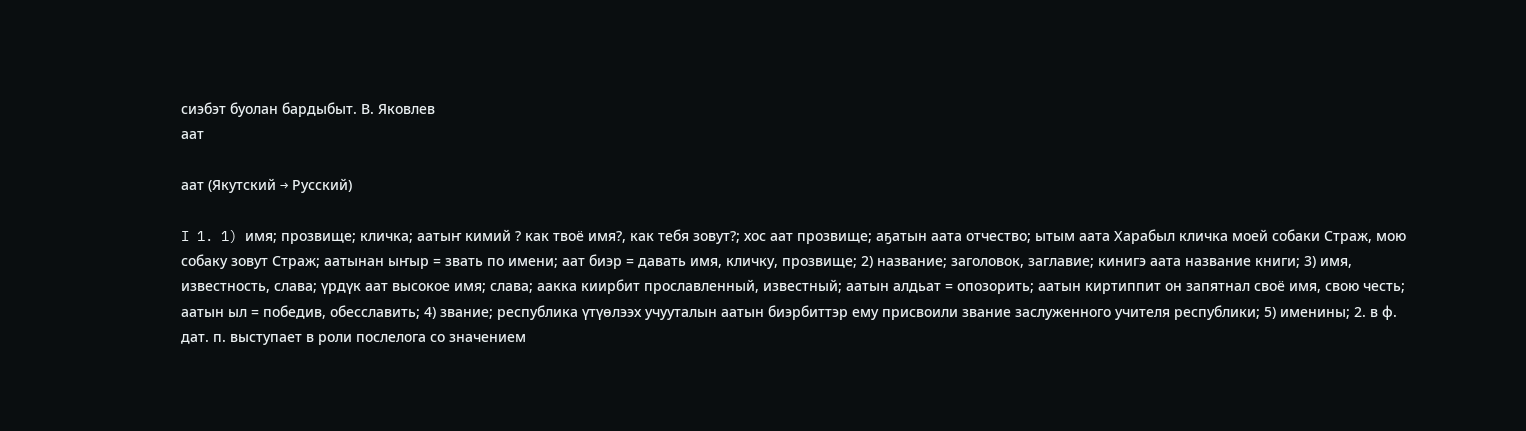сиэбэт буолан бардыбыт. В. Яковлев
аат

аат (Якутский → Русский)

I 1. 1) имя; прозвище; кличка; аатыҥ кимий ? как твоё имя?, как тебя зовут?; хос аат прозвище; аҕатын аата отчество; ытым аата Харабыл кличка моей собаки Страж, мою собаку зовут Страж; аатынан ыҥыр = звать по имени; аат биэр = давать имя, кличку, прозвище; 2) название; заголовок, заглавие; кинигэ аата название книги; 3) имя, известность, слава; үрдүк аат высокое имя; слава; аакка киирбит прославленный, известный; аатын алдьат = опозорить; аатын киртиппит он запятнал своё имя, свою честь; аатын ыл = победив, обесславить; 4) звание; республика үтүөлээх учууталын аатын биэрбиттэр ему присвоили звание заслуженного учителя республики; 5) именины; 2. в ф. дат. п. выступает в роли послелога со значением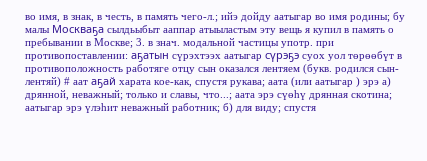во имя, в знак, в честь, в память чего-л.; ийэ дойду аатыгар во имя родины; бу малы Москваҕа сылдьыбыт ааппар атыыластым эту вещь я купил в память о пребывании в Москве; 3. в знач. модальной частицы употр. при противопоставлении: аҕатын сүрэхтээх аатыгар сүрэҕэ суох уол төрөөбүт в противоположность работяге отцу сын оказался лентяем (букв. родился сын-лентяй) # аат аҕай харата кое-как, спустя рукава; аата (или аатыгар ) эрэ а) дрянной, неважный; только и славы, что...; аата эрэ сүөһү дрянная скотина; аатыгар эрэ үлэһит неважный работник; б) для виду; спустя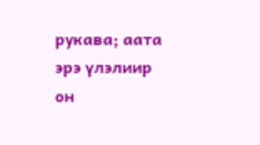рукава; аата эрэ үлэлиир он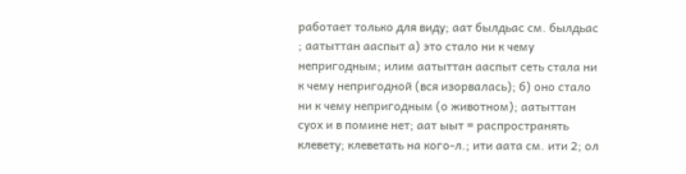работает только для виду; аат былдьас см. былдьас ; аатыттан ааспыт а) это стало ни к чему непригодным; илим аатыттан ааспыт сеть стала ни к чему непригодной (вся изорвалась); б) оно стало ни к чему непригодным (о животном); аатыттан суох и в помине нет; аат ыыт = распространять клевету; клеветать на кого-л.; ити аата см. ити 2; ол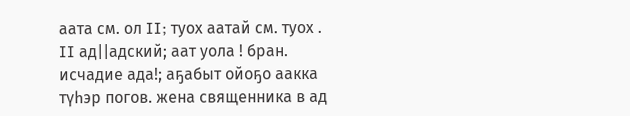аата см. ол II; туох аатай см. туох .
II ад||адский; аат уола ! бран. исчадие ада!; аҕабыт ойоҕо аакка түһэр погов. жена священника в ад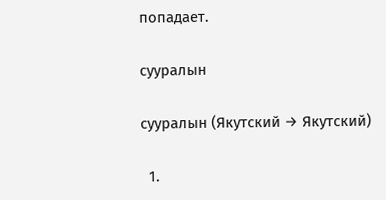попадает.

сууралын

сууралын (Якутский → Якутский)

  1.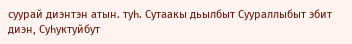суурай диэнтэн атын. туһ. Сутаакы дьылбыт Суураллыбыт эбит диэн, Суһуктуйбут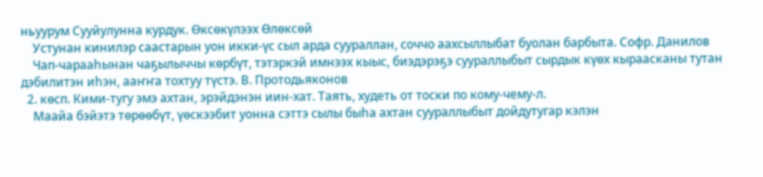ньуурум Сууйулунна курдук. Өксөкүлээх Өлөксөй
    Устунан кинилэр саастарын уон икки-үс сыл арда суураллан, соччо аахсыллыбат буолан барбыта. Софр. Данилов
    Чап-чарааһынан чаҕылыччы көрбүт, тэтэркэй имнээх кыыс, биэдэрэҕэ суураллыбыт сырдык күөх кыраасканы тутан дэбилитэн иһэн, ааҥҥа тохтуу түстэ. В. Протодьяконов
  2. көсп. Кими-тугу эмэ ахтан, эрэйдэнэн иин-хат. Таять, худеть от тоски по кому-чему-л.
    Маайа бэйэтэ төрөөбүт, үөскээбит уонна сэттэ сылы быһа ахтан суураллыбыт дойдутугар кэлэн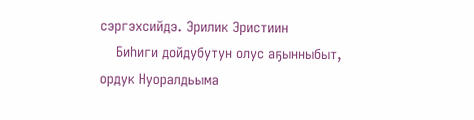сэргэхсийдэ. Эрилик Эристиин
    Биһиги дойдубутун олус аҕынныбыт, ордук Нуоралдьыма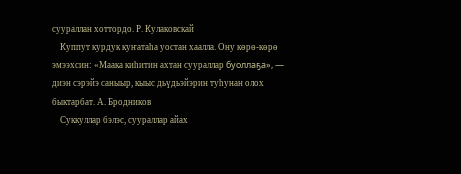суураллан хоттордо. Р. Кулаковскай
    Куппут курдук куҥатаһа уостан хаалла. Ону көрө-көрө эмээхсин: «Маака киһитин ахтан суураллар буоллаҕа», — диэн сэрэйэ саныыр, кыыс дьүдьэйэрин туһунан олох быктарбат. А. Бродников
    Суккуллар бэлэс, суураллар айах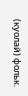(куолай) фольк.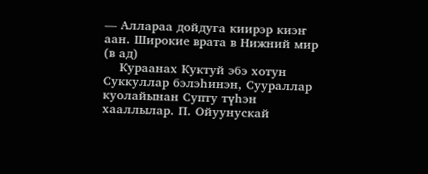— Аллараа дойдуга киирэр киэҥ аан. Широкие врата в Нижний мир (в ад)
    Кураанах Куктуй эбэ хотун Суккуллар бэлэһинэн, Суураллар куолайынан Супту түһэн хааллылар. П. Ойуунускай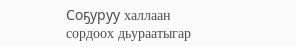Соҕуруу халлаан сордоох дьураатыгар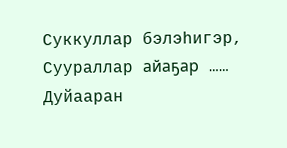Суккуллар бэлэһигэр, Суураллар айаҕар …… Дуйааран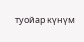туойар күнүм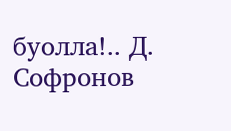буолла!.. Д. Софронов